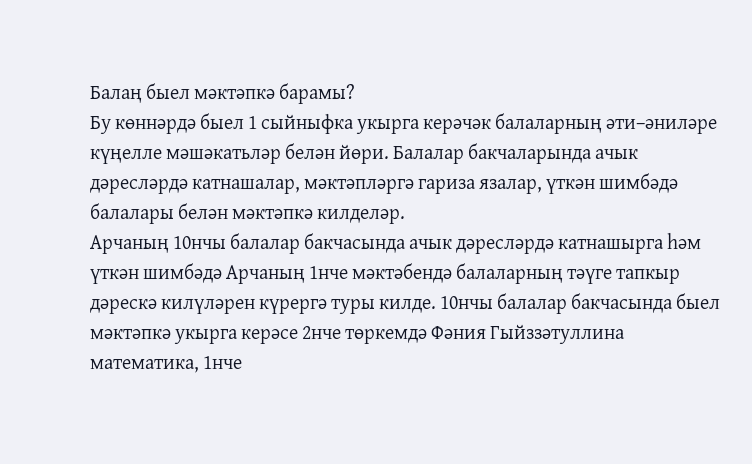Балаң быел мәктәпкә барамы?
Бу көннәрдә быел 1 сыйныфка укырга керәчәк балаларның әти–әниләре күңелле мәшәкатьләр белән йөри. Балалар бакчаларында ачык дәресләрдә катнашалар, мәктәпләргә гариза язалар, үткән шимбәдә балалары белән мәктәпкә килделәр.
Арчаның 10нчы балалар бакчасында ачык дәресләрдә катнашырга һәм үткән шимбәдә Арчаның 1нче мәктәбендә балаларның тәүге тапкыр дәрескә килүләрен күрергә туры килде. 10нчы балалар бакчасында быел мәктәпкә укырга керәсе 2нче төркемдә Фәния Гыйззәтуллина математика, 1нче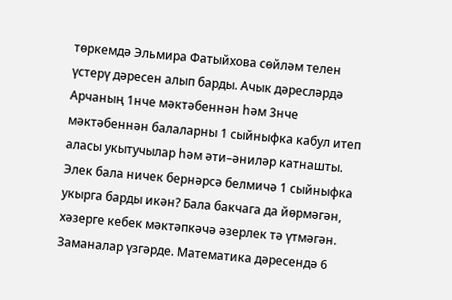төркемдә Эльмира Фатыйхова сөйләм телен үстерү дәресен алып барды. Ачык дәресләрдә Арчаның 1нче мәктәбеннән һәм 3нче мәктәбеннән балаларны 1 сыйныфка кабул итеп аласы укытучылар һәм әти–әниләр катнашты.
Элек бала ничек бернәрсә белмичә 1 сыйныфка укырга барды икән? Бала бакчага да йөрмәгән, хәзерге кебек мәктәпкәчә әзерлек тә үтмәгән. Заманалар үзгәрде. Математика дәресендә 6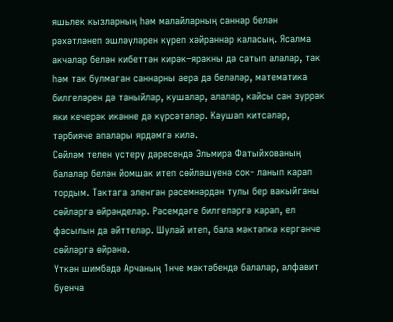яшьлек кызларның һәм малайларның саннар белән рәхәтләнеп эшләүләрен күреп хәйраннар каласың. Ясалма акчалар белән кибеттән кирәк–яракны да сатып алалар, так һәм так булмаган саннарны аера да беләләр, математика билгеләрен дә таныйлар, кушалар, алалар, кайсы сан зуррак яки кечерәк икәнне дә күрсәтәләр. Каушап китсәләр, тәрбияче апалары ярдәмгә килә.
Сөйләм телен үстерү дәресендә Эльмира Фатыйхованың балалар белән йомшак итеп сөйләшүенә сок- ланып карап тордым. Тактага эленгән рәсемнәрдән тулы бер вакыйганы сөйләргә өйрәнделәр. Рәсемдәге билгеләргә карап, ел фасылын да әйттеләр. Шулай итеп, бала мәктәпкә кергәнче сөйләргә өйрәнә.
Үткән шимбәдә Арчаның 1нче мәктәбендә балалар, алфавит буенча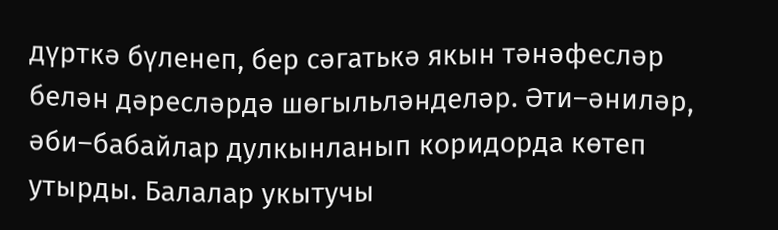дүрткә бүленеп, бер сәгатькә якын тәнәфесләр белән дәресләрдә шөгыльләнделәр. Әти–әниләр, әби–бабайлар дулкынланып коридорда көтеп утырды. Балалар укытучы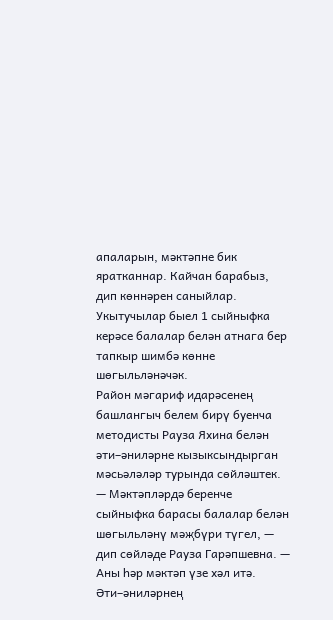апаларын, мәктәпне бик яратканнар. Кайчан барабыз, дип көннәрен саныйлар. Укытучылар быел 1 сыйныфка керәсе балалар белән атнага бер тапкыр шимбә көнне шөгыльләнәчәк.
Район мәгариф идарәсенең башлангыч белем бирү буенча методисты Рауза Яхина белән әти–әниләрне кызыксындырган мәсьәләләр турында сөйләштек.
— Мәктәпләрдә беренче сыйныфка барасы балалар белән шөгыльләнү мәҗбүри түгел, — дип сөйләде Рауза Гарәпшевна. — Аны һәр мәктәп үзе хәл итә.
Әти–әниләрнең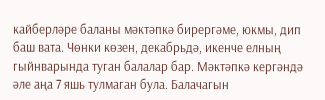кайберләре баланы мәктәпкә бирергәме, юкмы, дип баш вата. Чөнки көзен, декабрьдә, икенче елның гыйнварында туган балалар бар. Мәктәпкә кергәндә әле аңа 7 яшь тулмаган була. Балачагын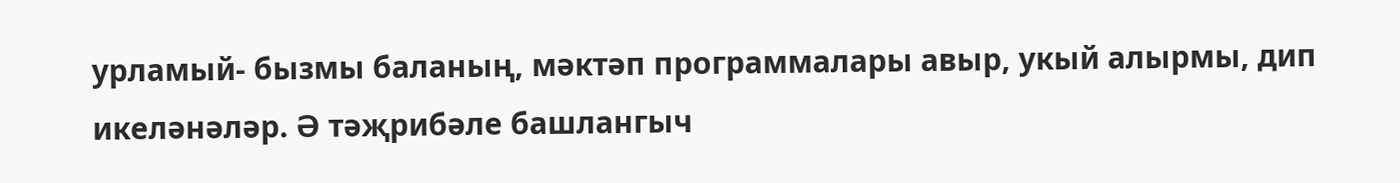урламый- бызмы баланың, мәктәп программалары авыр, укый алырмы, дип икеләнәләр. Ә тәҗрибәле башлангыч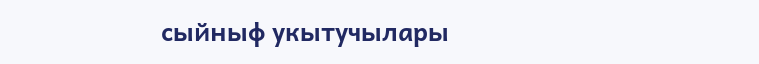сыйныф укытучылары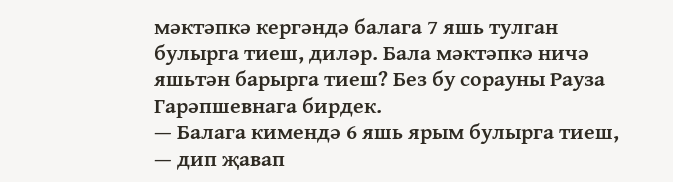мәктәпкә кергәндә балага 7 яшь тулган булырга тиеш, диләр. Бала мәктәпкә ничә яшьтән барырга тиеш? Без бу сорауны Рауза Гарәпшевнага бирдек.
— Балага кимендә 6 яшь ярым булырга тиеш, — дип җавап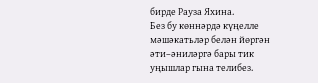бирде Рауза Яхина.
Без бу көннәрдә күңелле мәшәкатьләр белән йөргән әти–әниләргә бары тик уңышлар гына телибез.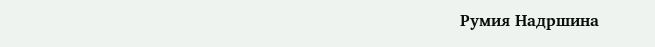Румия Надршина